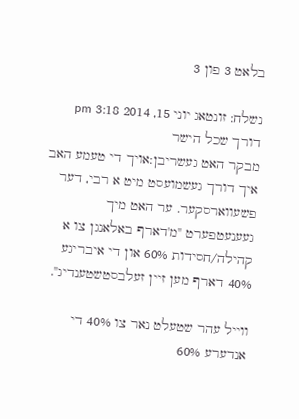בלאט 3 פון 3

נשלח: זונטאג יוני 15, 2014 3:18 pm
דורך שכל הישר
מבקר האט געשריבן:אויך די טעמע האב איך דורך געשמועסט מיט א רבי, דער פשעווארסקער. ער האט מיך געענעטפערט "מ'דארף באלאנגן צו א קהילה/חסידות 60% און די איבריגע 40% דארף מען זיין זעלבסטשטענדיג".

ווייל עהר שטעלט נאר צו 40% די אנדערע 60%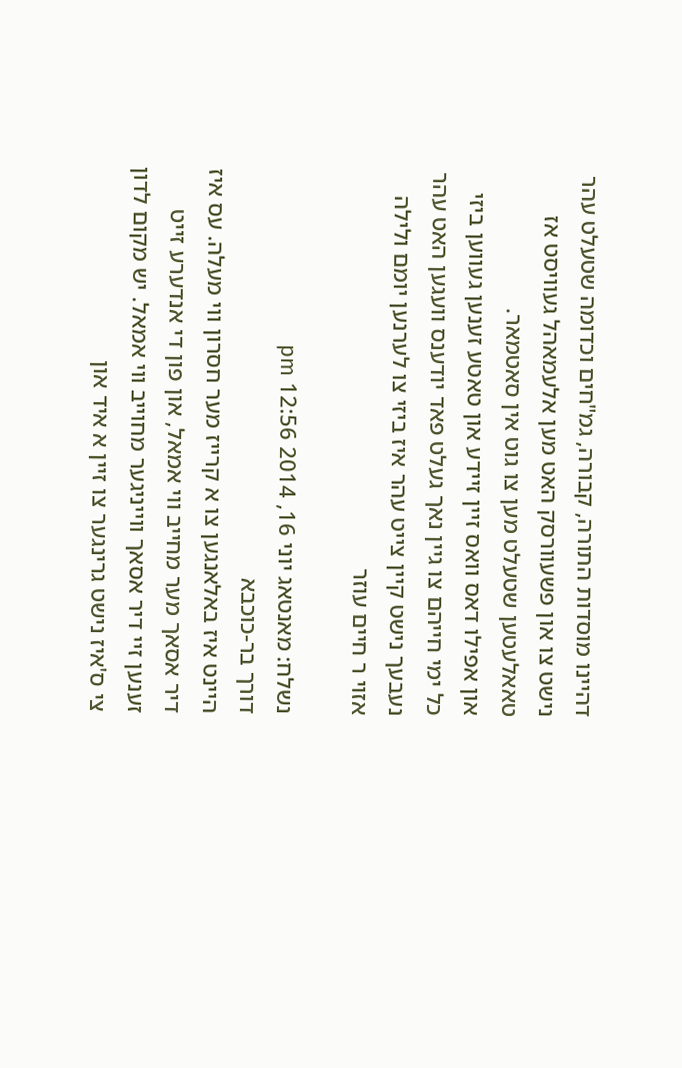דהיינו מוסדות התורה, קבורה, גמ"חים וכדומה שטעלט עהר נישט צו און פשעוורסק האט מען אלעמאהל געוויסט אז טאאלעטען שטעלט מען צו גוט אין סאטמאר.
און אפילו דאס וואס זיין זיידע און טאטע זענען געווען ביזי כל ימי חייהם צו גיין נאך געלט פאד יודענס וועגען האט עהר נעבעך נישט קיין צייט עהר איז ביזי צו לערנען יומם ולילה אזוי ר חיים עוזר

נשלח: מאנטאג יוני 16, 2014 12:56 pm
דורך בר-כוכבא
היינט איז באלאנגען צו א קרייז מער חסרון ווי מעלה. עס איז דיר אסאך מער מחייב ווי אמאל, און פון די אנדערע זייט זענען זיי דיר אסאך ווייניגער מחוייב ווי אמאל. יש מקום לדון צי ס'איז נישט גרינגער צו זיין א איד און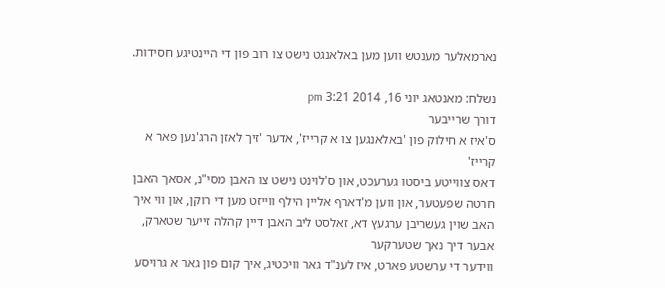נארמאלער מענטש ווען מען באלאנגט נישט צו רוב פון די היינטיגע חסידות.

נשלח: מאנטאג יוני 16, 2014 3:21 pm
דורך שרייבער
ס'איז א חילוק פון 'באלאנגען צו א קרייז', אדער 'זיך לאזן הרג'נען פאר א קרייז'
דאס צווייטע ביסטו גערעכט, און ס'לוינט נישט צו האבן מסי"נ, אסאך האבן חרטה שפעטער, און ווען מ'דארף אליין הילף ווייזט מען די רוקן, און ווי איך האב שוין געשריבן ערגעץ דא, זאלסט ליב האבן דיין קהלה זייער שטארק, אבער דיך נאך שטערקער
ווידער די ערשטע פארט, איז לענ"ד גאר וויכטיג, איך קום פון גאר א גרויסע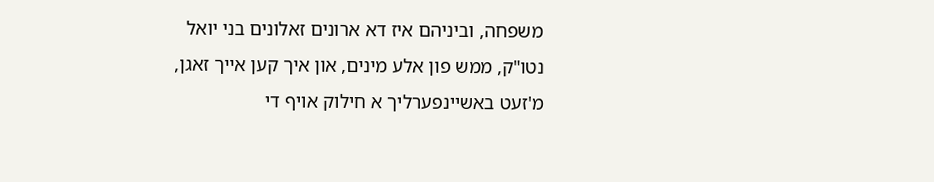משפחה, וביניהם איז דא ארונים זאלונים בני יואל נטו"ק, ממש פון אלע מינים, און איך קען אייך זאגן, מ'זעט באשיינפערליך א חילוק אויף די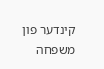קינדער פון משפחה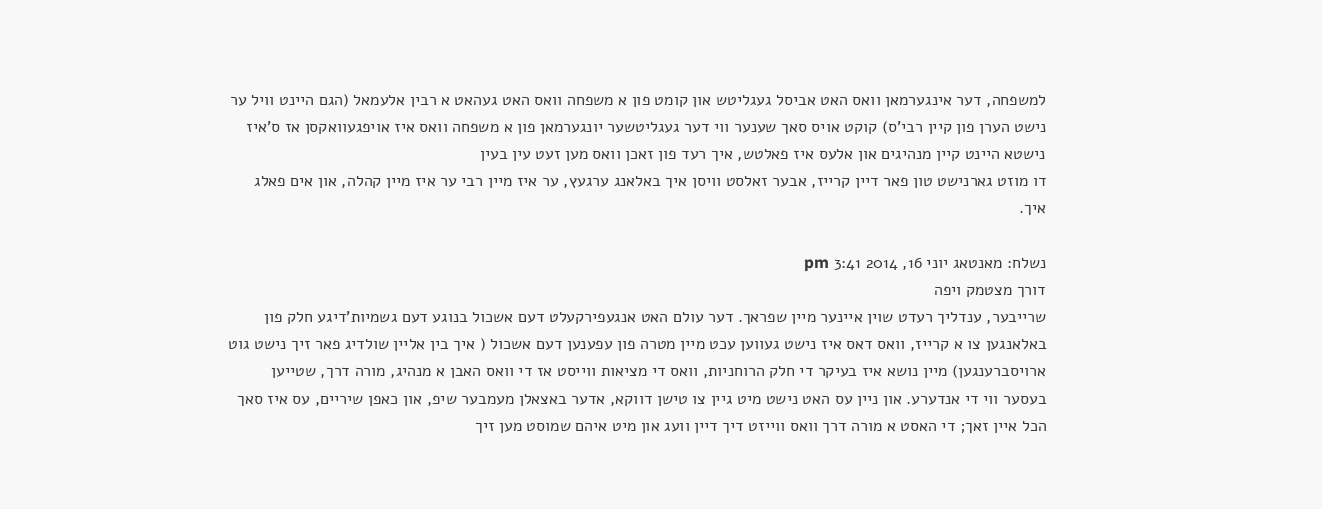למשפחה, דער אינגערמאן וואס האט אביסל געגליטש און קומט פון א משפחה וואס האט געהאט א רבין אלעמאל (הגם היינט וויל ער נישט הערן פון קיין רבי'ס) קוקט אויס סאך שענער ווי דער געגליטשער יונגערמאן פון א משפחה וואס איז אויפגעוואקסן אז ס'איז נישטא היינט קיין מנהיגים און אלעס איז פאלטש, איך רעד פון זאכן וואס מען זעט עין בעין
דו מוזט גארנישט טון פאר דיין קרייז, אבער זאלסט וויסן איך באלאנג ערגעץ, ער איז מיין רבי ער איז מיין קהלה, און אים פאלג איך.

נשלח: מאנטאג יוני 16, 2014 3:41 pm
דורך מצטמק ויפה
שרייבער, ענדליך רעדט שוין איינער מיין שפראך. דער עולם האט אנגעפירקעלט דעם אשכול בנוגע דעם גשמיות'דיגע חלק פון באלאנגען צו א קרייז, וואס דאס איז נישט געווען עכט מיין מטרה פון עפענען דעם אשכול ( איך בין אליין שולדיג פאר זיך נישט גוט ארויסברענגען) מיין נושא איז בעיקר די חלק הרוחניות, וואס די מציאות ווייסט אז די וואס האבן א מנהיג, מורה דרך, שטייען בעסער ווי די אנדערע. און ניין עס האט נישט מיט גיין צו טישן דווקא, אדער באצאלן מעמבער שיפ, און כאפן שיריים, עס איז סאך הכל איין זאך; די האסט א מורה דרך וואס ווייזט דיך דיין וועג און מיט איהם שמוסט מען זיך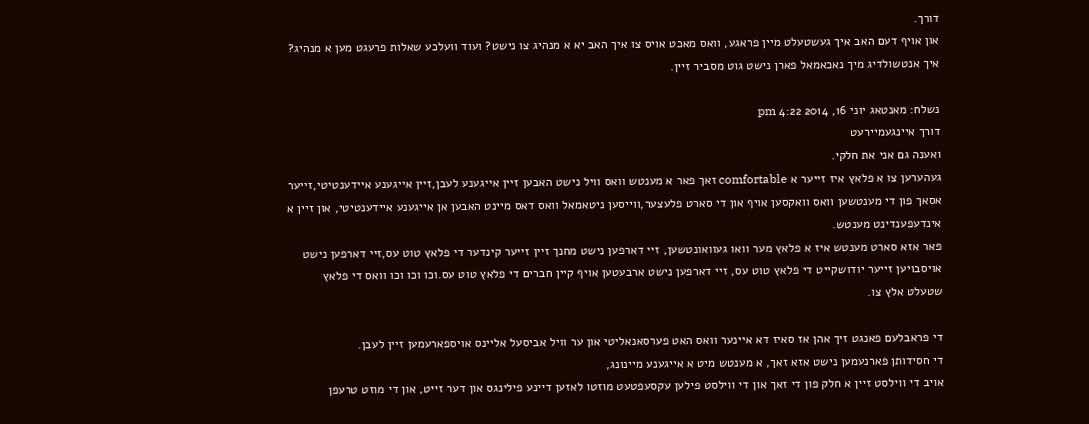דורך.
און אויף דעם האב איך געשטעלט מיין פראגע, וואס מאכט אויס צו איך האב יא א מנהיג צו נישט? ועוד וועלכע שאלות פרעגט מען א מנהיג?
איך אנטשולדיג מיך נאכאמאל פארן נישט גוט מסביר זיין.

נשלח: מאנטאג יוני 16, 2014 4:22 pm
דורך איינגעמיירעט
ואענה גם אני את חלקי.
געהערען צו א פלאץ איז זייער א comfortable זאך פאר א מענטש וואס וויל נישט האבען זיין אייגענע לעבן,זיין אייגענע איידענטיטי,זייער אסאך פון די מענטשען וואס וואקסען אויף און די סארט פלעצער,ווייסען ניטאמאל וואס דאס מיינט האבען אן אייגענע איידענטיטי, און זיין א אינדעפענדינט מענטש.
פאר אזא סארט מענטש איז א פלאץ מער וואו געוואונטשען, זיי דארפען נישט מחנך זיין זייער קינדער די פלאץ טוט עס,זיי דארפען נישט אויסבויען זייער יודושקייט די פלאץ טוט עס, זיי דארפען נישט ארבעטען אויף קיין חברים די פלאץ טוט עס.וכו וכו וכו וואס די פלאץ שטעלט אלץ צו.

די פראבלעם פאנגט זיך אהן אז סאיז דא איינער וואס האט פערסאנאליטי און ער וויל אביסעל אליינס אויספארעמען זיין לעבן.
די חסידותן פארנעמען נישט אזא זאך, א מענטש מיט א אייגענע מיינונג,
אויב די ווילסט זיין א חלק פון די זאך און די ווילסט פילען עקסעפטעט מוזטו לאזען דיינע פילינגס און דער זייט, און די מוזט טרעפן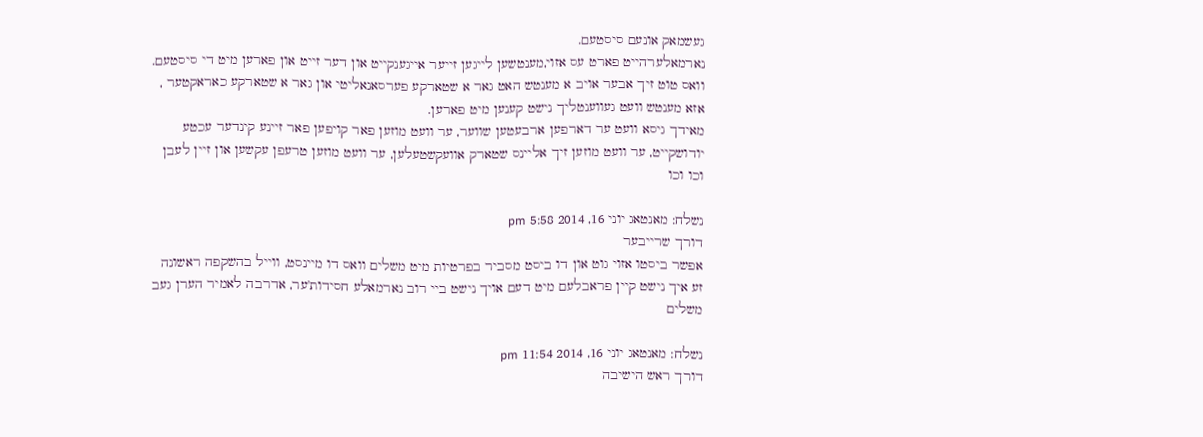געשמאק אונעם סיסטעם.
נארמאלערהייט פארט עס אזוי,מענטשען לייגען זייער אייגענקייט און דער זייט און פארען מיט די סיסטעם.
וואס טוט זיך אבער אויב א מענטש האט גאר א שטארקע פערסאנאליטי און גאר א שטארקע כאראקטער , אזא מענטש וועט געווענטליך נישט קענען מיט פארען.
מאידך גיסא וועט ער דארפען ארבעטען שווער, ער וועט מוזען פאר קויפען פאר זיינע קינדער עכטע יודושקייט, ער וועט מוזען זיך אליינס שטארק אוועקשטעלען, ער וועט מוזען טרעפן עקשען און זיין לעבן וכו וכו

נשלח: מאנטאג יוני 16, 2014 5:58 pm
דורך שרייבער
אפשר ביסטו אזוי גוט און דו ביסט מסביר בפרטיות מיט משלים וואס דו מיינסט, ווייל בהשקפה ראשונה זע איך נישט קיין פראבלעם מיט דעם אויך נישט ביי רוב נארמאלע חסידות'ער, אדרבה לאמיר הערן געב משלים

נשלח: מאנטאג יוני 16, 2014 11:54 pm
דורך ראש הישיבה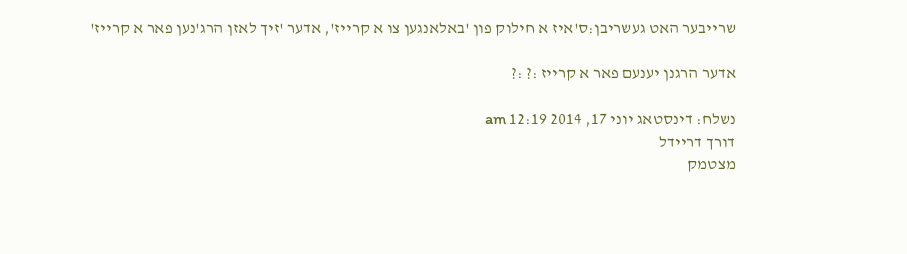שרייבער האט געשריבן:ס'איז א חילוק פון 'באלאנגען צו א קרייז', אדער 'זיך לאזן הרג'נען פאר א קרייז'

אדער הרגנן יענעם פאר א קרייז :? :?

נשלח: דינסטאג יוני 17, 2014 12:19 am
דורך דריידל
מצטמק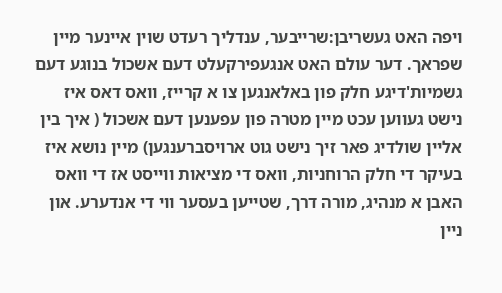ויפה האט געשריבן:שרייבער, ענדליך רעדט שוין איינער מיין שפראך. דער עולם האט אנגעפירקעלט דעם אשכול בנוגע דעם גשמיות'דיגע חלק פון באלאנגען צו א קרייז, וואס דאס איז נישט געווען עכט מיין מטרה פון עפענען דעם אשכול ( איך בין אליין שולדיג פאר זיך נישט גוט ארויסברענגען) מיין נושא איז בעיקר די חלק הרוחניות, וואס די מציאות ווייסט אז די וואס האבן א מנהיג, מורה דרך, שטייען בעסער ווי די אנדערע. און ניין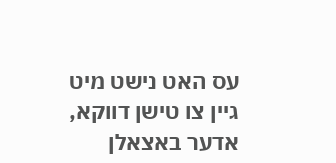עס האט נישט מיט גיין צו טישן דווקא, אדער באצאלן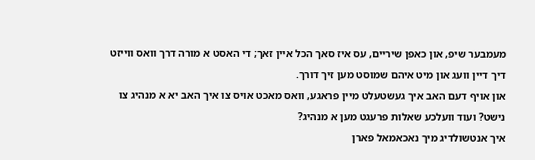מעמבער שיפ, און כאפן שיריים, עס איז סאך הכל איין זאך; די האסט א מורה דרך וואס ווייזט דיך דיין וועג און מיט איהם שמוסט מען זיך דורך.
און אויף דעם האב איך געשטעלט מיין פראגע, וואס מאכט אויס צו איך האב יא א מנהיג צו נישט? ועוד וועלכע שאלות פרעגט מען א מנהיג?
איך אנטשולדיג מיך נאכאמאל פארן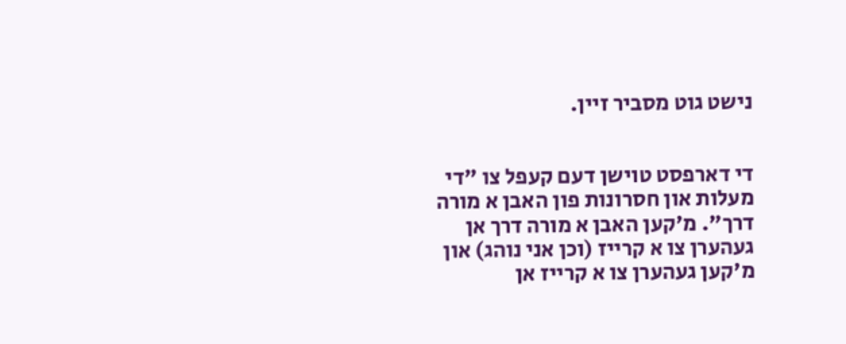נישט גוט מסביר זיין.


די דארפסט טוישן דעם קעפל צו "די מעלות און חסרונות פון האבן א מורה דרך". מ'קען האבן א מורה דרך אן געהערן צו א קרייז (וכן אני נוהג) און מ'קען געהערן צו א קרייז אן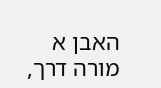האבן א מורה דרך,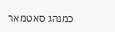כמנהג סאטמאר